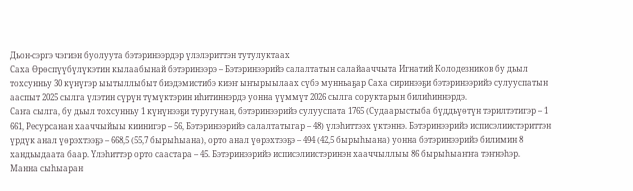Дьон-сэргэ чэгиэн буолуута бэтэринээрдэр үлэлэриттэн тутулуктаах
Саха Өрөспүүбүлүкэтин кылаабынай бэтэринээрэ – Бэтэринээрийэ салалтатын салайааччыта Игнатий Колодезников бу дьыл тохсунньу 30 күнүгэр ыытыллыбыт биэдэмистибэ киэҥ ыҥырыылаах сүбэ мунньаҕар Саха сиринээҕи бэтэринээрийэ сулууспатын ааспыт 2025 сылга үлэтин сүрүн түмүктэрин иһитиннэрдэ уонна үүммүт 2026 сылга соруктарын билиһиннэрдэ.
Саҥа сылга, бу дьыл тохсунньу 1 күнүнээҕи туругунан, бэтэринээрийэ сулууспата 1765 (Судаарыстыба бүддьүөтүн тэрилтэтигэр – 1 661, Ресурсанан хааччыйыы киинигэр – 56, Бэтэринээрийэ салалтатыгар – 48) үлэһиттээх үктэннэ. Бэтэринээрийэ исписэлиистэриттэн үрдүк анал үөрэхтээҕэ – 668,5 (55,7 бырыһыана), орто анал үөрэхтээҕэ – 494 (42,5 бырыһыана) уонна бэтэринээрийэ билимин 8 хандьыдаата баар. Үлэһиттэр орто саастара – 45. Бэтэринээрийэ исписэлиистэринэн хааччыллыы 86 бырыһыаҥҥа тэҥнэһэр.
Манна сыһыаран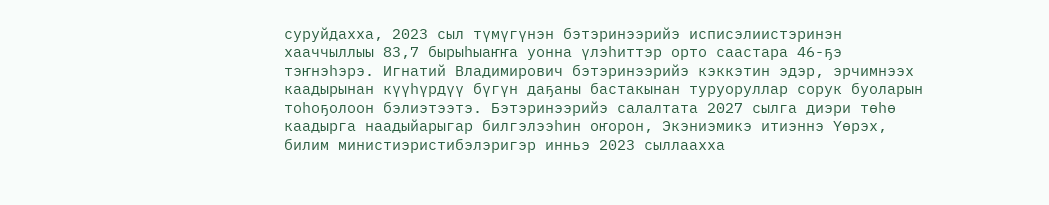суруйдахха, 2023 сыл түмүгүнэн бэтэринээрийэ исписэлиистэринэн хааччыллыы 83,7 бырыһыаҥҥа уонна үлэһиттэр орто саастара 46-ҕэ тэҥнэһэрэ. Игнатий Владимирович бэтэринээрийэ кэккэтин эдэр, эрчимнээх каадырынан күүһүрдүү бүгүн даҕаны бастакынан туруоруллар сорук буоларын тоһоҕолоон бэлиэтээтэ. Бэтэринээрийэ салалтата 2027 сылга диэри төһө каадырга наадыйарыгар билгэлээһин оҥорон, Экэниэмикэ итиэннэ Үөрэх, билим министиэристибэлэригэр инньэ 2023 сыллаахха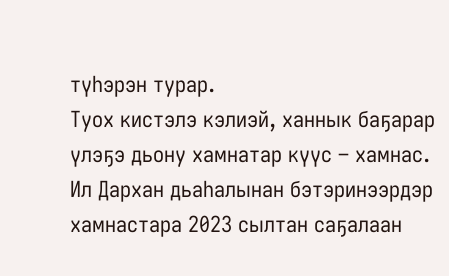түһэрэн турар.
Туох кистэлэ кэлиэй, ханнык баҕарар үлэҕэ дьону хамнатар күүс – хамнас. Ил Дархан дьаһалынан бэтэринээрдэр хамнастара 2023 сылтан саҕалаан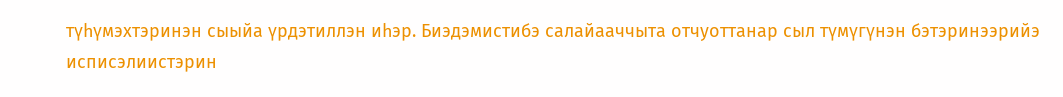түһүмэхтэринэн сыыйа үрдэтиллэн иһэр. Биэдэмистибэ салайааччыта отчуоттанар сыл түмүгүнэн бэтэринээрийэ исписэлиистэрин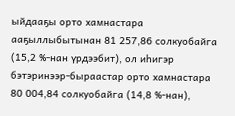ыйдааҕы орто хамнастара ааҕыллыбытынан 81 257,86 солкуобайга (15,2 %-нан үрдээбит), ол иһигэр бэтэринээр-быраастар орто хамнастара 80 004,84 солкуобайга (14,8 %-нан),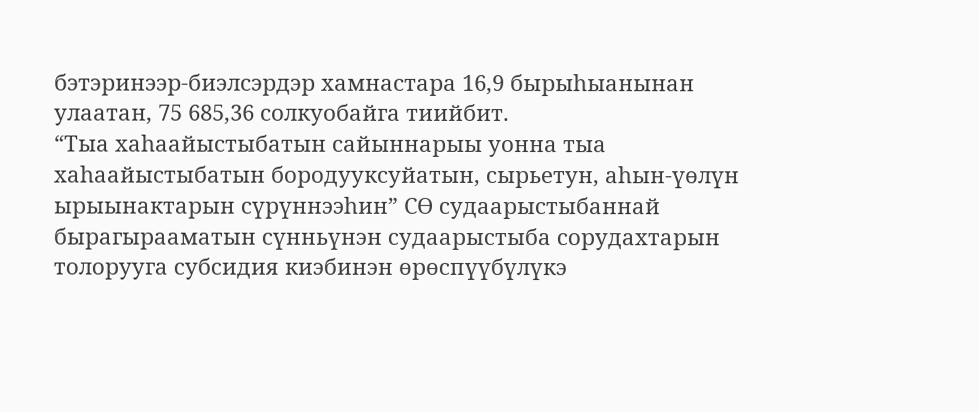бэтэринээр-биэлсэрдэр хамнастара 16,9 бырыһыанынан улаатан, 75 685,36 солкуобайга тиийбит.
“Тыа хаһаайыстыбатын сайыннарыы уонна тыа хаһаайыстыбатын бородууксуйатын, сырьетун, аһын-үөлүн ырыынактарын сүрүннээһин” СӨ судаарыстыбаннай бырагырааматын сүнньүнэн судаарыстыба сорудахтарын толорууга субсидия киэбинэн өрөспүүбүлүкэ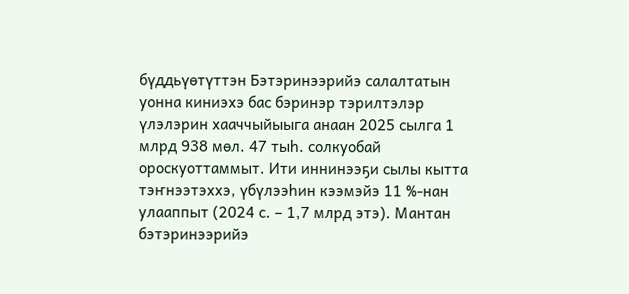бүддьүөтүттэн Бэтэринээрийэ салалтатын уонна киниэхэ бас бэринэр тэрилтэлэр үлэлэрин хааччыйыыга анаан 2025 сылга 1 млрд 938 мөл. 47 тыһ. солкуобай ороскуоттаммыт. Ити иннинээҕи сылы кытта тэҥнээтэххэ, үбүлээһин кээмэйэ 11 %-нан улааппыт (2024 с. – 1,7 млрд этэ). Мантан бэтэринээрийэ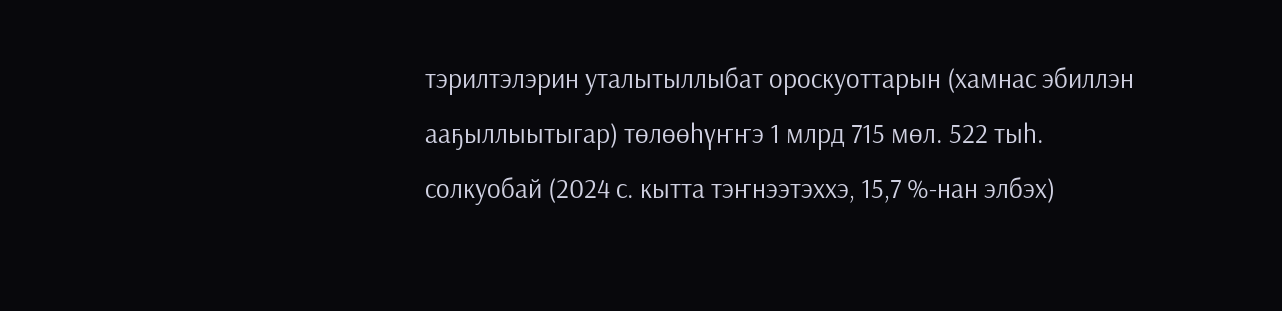тэрилтэлэрин уталытыллыбат ороскуоттарын (хамнас эбиллэн ааҕыллыытыгар) төлөөһүҥҥэ 1 млрд 715 мөл. 522 тыһ. солкуобай (2024 с. кытта тэҥнээтэххэ, 15,7 %-нан элбэх)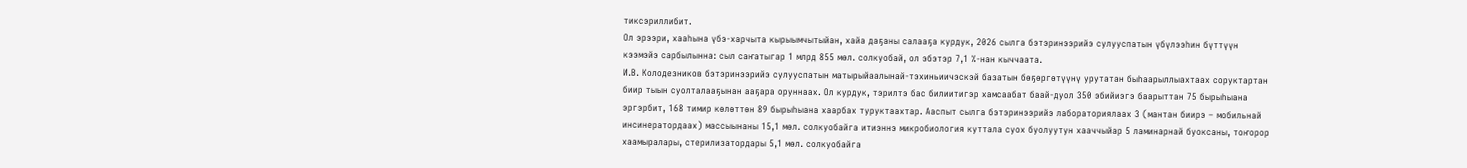тиксэриллибит.
Ол эрээри, хааһына үбэ-харчыта кырыымчытыйан, хайа даҕаны салааҕа курдук, 2026 сылга бэтэринээрийэ сулууспатын үбүлээһин бүттүүн кээмэйэ сарбылынна: сыл саҥатыгар 1 млрд 855 мөл. солкуобай, ол эбэтэр 7,1 %-нан кыччаата.
И.В. Колодезников бэтэринээрийэ сулууспатын матырыйаалынай-тэхиньиичэскэй базатын бөҕөргөтүүнү урутатан быһаарыллыахтаах соруктартан биир тыын суолталааҕынан ааҕара оруннаах. Ол курдук, тэрилтэ бас билиитигэр хамсаабат баай-дуол 350 эбийиэгэ баарыттан 75 бырыһыана эргэрбит, 168 тимир көлөттөн 89 бырыһыана хаарбах туруктаахтар. Ааспыт сылга бэтэринээрийэ лабораториялаах 3 (мантан биирэ – мобильнай инсинератордаах) массыынаны 15,1 мөл. солкуобайга итиэннэ микробиология куттала суох буолуутун хааччыйар 5 ламинарнай буоксаны, тоҥорор хаамыралары, стерилизатордары 5,1 мөл. солкуобайга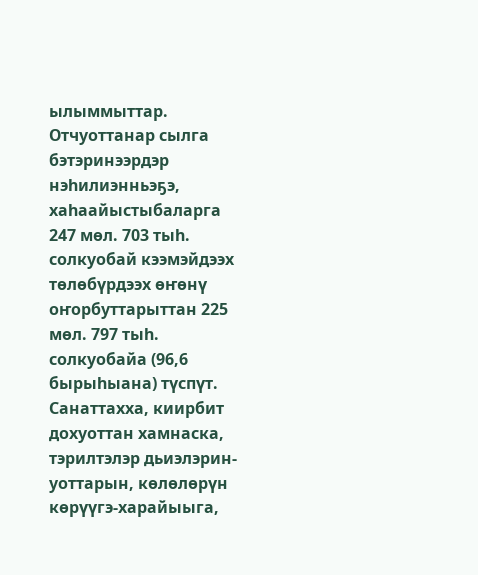ылыммыттар.
Отчуоттанар сылга бэтэринээрдэр нэһилиэнньэҕэ, хаһаайыстыбаларга 247 мөл. 703 тыһ. солкуобай кээмэйдээх төлөбүрдээх өҥөнү оҥорбуттарыттан 225 мөл. 797 тыһ. солкуобайа (96,6 бырыһыана) түспүт. Санаттахха, киирбит дохуоттан хамнаска, тэрилтэлэр дьиэлэрин-уоттарын, көлөлөрүн көрүүгэ-харайыыга,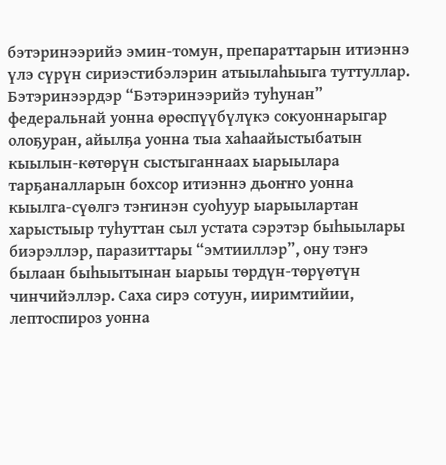бэтэринээрийэ эмин-томун, препараттарын итиэннэ үлэ сүрүн сириэстибэлэрин атыылаһыыга туттуллар.
Бэтэринээрдэр “Бэтэринээрийэ туһунан” федеральнай уонна өрөспүүбүлүкэ сокуоннарыгар олоҕуран, айылҕа уонна тыа хаһаайыстыбатын кыылын-көтөрүн сыстыганнаах ыарыылара тарҕаналларын бохсор итиэннэ дьоҥҥо уонна кыылга-сүөлгэ тэҥинэн суоһуур ыарыылартан харыстыыр туһуттан сыл устата сэрэтэр быһыылары биэрэллэр, паразиттары “эмтииллэр”, ону тэҥэ былаан быһыытынан ыарыы төрдүн-төрүөтүн чинчийэллэр. Саха сирэ сотуун, ииримтийии, лептоспироз уонна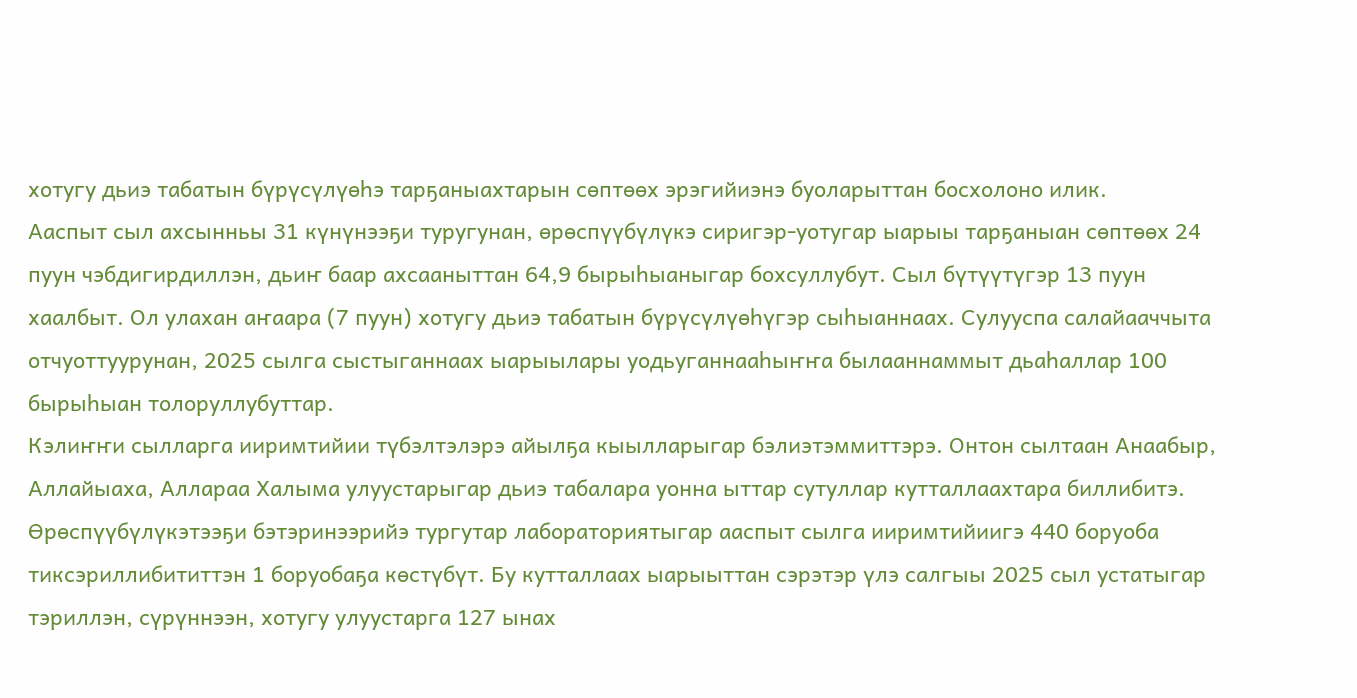хотугу дьиэ табатын бүрүсүлүөһэ тарҕаныахтарын сөптөөх эрэгийиэнэ буоларыттан босхолоно илик.
Ааспыт сыл ахсынньы 31 күнүнээҕи туругунан, өрөспүүбүлүкэ сиригэр-уотугар ыарыы тарҕаныан сөптөөх 24 пуун чэбдигирдиллэн, дьиҥ баар ахсааныттан 64,9 бырыһыаныгар бохсуллубут. Сыл бүтүүтүгэр 13 пуун хаалбыт. Ол улахан аҥаара (7 пуун) хотугу дьиэ табатын бүрүсүлүөһүгэр сыһыаннаах. Сулууспа салайааччыта отчуоттуурунан, 2025 сылга сыстыганнаах ыарыылары уодьуганнааһыҥҥа былааннаммыт дьаһаллар 100 бырыһыан толоруллубуттар.
Кэлиҥҥи сылларга ииримтийии түбэлтэлэрэ айылҕа кыылларыгар бэлиэтэммиттэрэ. Онтон сылтаан Анаабыр, Аллайыаха, Аллараа Халыма улуустарыгар дьиэ табалара уонна ыттар сутуллар кутталлаахтара биллибитэ. Өрөспүүбүлүкэтээҕи бэтэринээрийэ тургутар лабораториятыгар ааспыт сылга ииримтийиигэ 440 боруоба тиксэриллибититтэн 1 боруобаҕа көстүбүт. Бу кутталлаах ыарыыттан сэрэтэр үлэ салгыы 2025 сыл устатыгар тэриллэн, сүрүннээн, хотугу улуустарга 127 ынах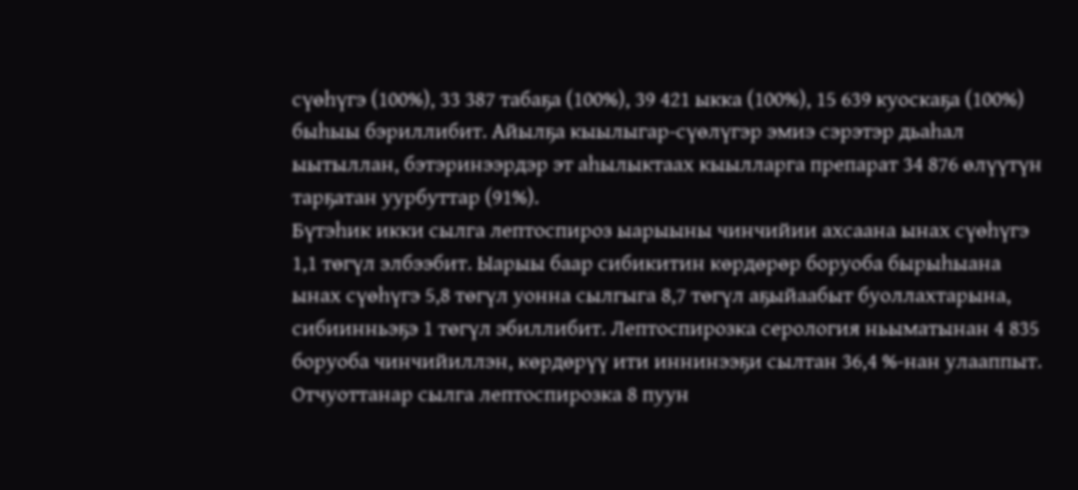сүөһүгэ (100%), 33 387 табаҕа (100%), 39 421 ыкка (100%), 15 639 куоскаҕа (100%) быһыы бэриллибит. Айылҕа кыылыгар-сүөлүгэр эмиэ сэрэтэр дьаһал ыытыллан, бэтэринээрдэр эт аһылыктаах кыылларга препарат 34 876 өлүүтүн тарҕатан уурбуттар (91%).
Бүтэһик икки сылга лептоспироз ыарыыны чинчийии ахсаана ынах сүөһүгэ 1,1 төгүл элбээбит. Ыарыы баар сибикитин көрдөрөр боруоба бырыһыана ынах сүөһүгэ 5,8 төгүл уонна сылгыга 8,7 төгүл аҕыйаабыт буоллахтарына, сибиинньэҕэ 1 төгүл эбиллибит. Лептоспирозка серология ньыматынан 4 835 боруоба чинчийиллэн, көрдөрүү ити иннинээҕи сылтан 36,4 %-нан улааппыт. Отчуоттанар сылга лептоспирозка 8 пуун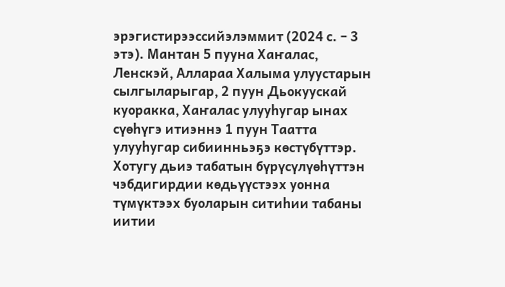эрэгистирээссийэлэммит (2024 с. – 3 этэ). Мантан 5 пууна Хаҥалас, Ленскэй, Аллараа Халыма улуустарын сылгыларыгар, 2 пуун Дьокуускай куоракка, Хаҥалас улууһугар ынах сүөһүгэ итиэннэ 1 пуун Таатта улууһугар сибиинньэҕэ көстүбүттэр.
Хотугу дьиэ табатын бүрүсүлүөһүттэн чэбдигирдии көдьүүстээх уонна түмүктээх буоларын ситиһии табаны иитии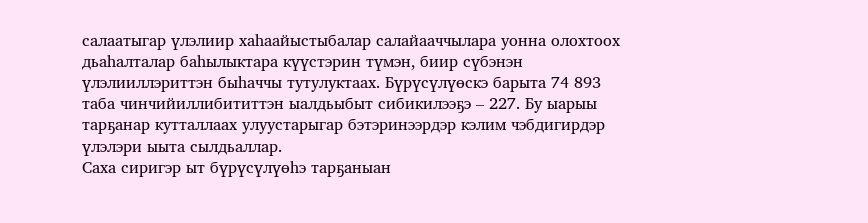салаатыгар үлэлиир хаһаайыстыбалар салайааччылара уонна олохтоох дьаһалталар баһылыктара күүстэрин түмэн, биир сүбэнэн үлэлииллэриттэн быһаччы тутулуктаах. Бүрүсүлүөскэ барыта 74 893 таба чинчийиллибититтэн ыалдьыбыт сибикилээҕэ – 227. Бу ыарыы тарҕанар кутталлаах улуустарыгар бэтэринээрдэр кэлим чэбдигирдэр үлэлэри ыыта сылдьаллар.
Саха сиригэр ыт бүрүсүлүөһэ тарҕаныан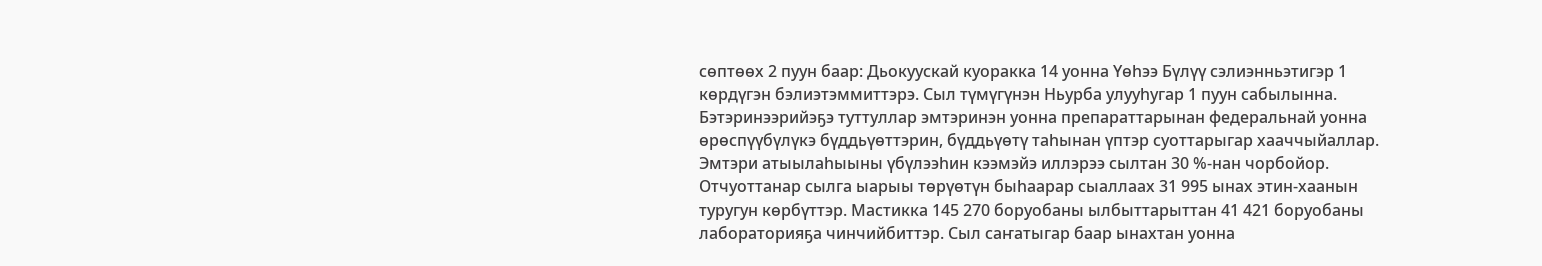сөптөөх 2 пуун баар: Дьокуускай куоракка 14 уонна Үөһээ Бүлүү сэлиэнньэтигэр 1 көрдүгэн бэлиэтэммиттэрэ. Сыл түмүгүнэн Ньурба улууһугар 1 пуун сабылынна.
Бэтэринээрийэҕэ туттуллар эмтэринэн уонна препараттарынан федеральнай уонна өрөспүүбүлүкэ бүддьүөттэрин, бүддьүөтү таһынан үптэр суоттарыгар хааччыйаллар. Эмтэри атыылаһыыны үбүлээһин кээмэйэ иллэрээ сылтан 30 %-нан чорбойор.
Отчуоттанар сылга ыарыы төрүөтүн быһаарар сыаллаах 31 995 ынах этин-хаанын туругун көрбүттэр. Мастикка 145 270 боруобаны ылбыттарыттан 41 421 боруобаны лабораторияҕа чинчийбиттэр. Сыл саҥатыгар баар ынахтан уонна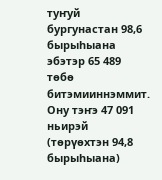туҥуй бургунастан 98,6 бырыһыана эбэтэр 65 489 төбө битэмииннэммит. Ону тэҥэ 47 091 ньирэй (төрүөхтэн 94,8 бырыһыана)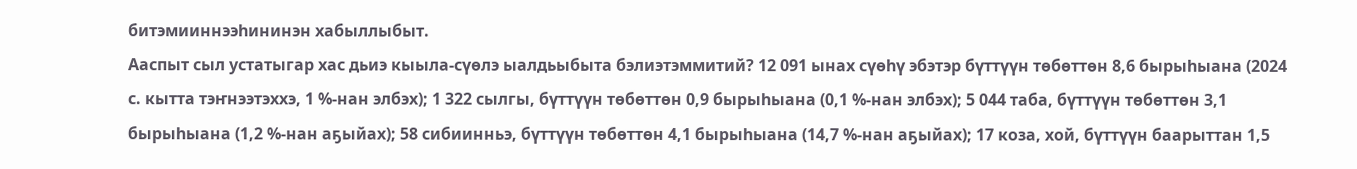битэмииннээһининэн хабыллыбыт.
Ааспыт сыл устатыгар хас дьиэ кыыла-сүөлэ ыалдьыбыта бэлиэтэммитий? 12 091 ынах сүөһү эбэтэр бүттүүн төбөттөн 8,6 бырыһыана (2024 с. кытта тэҥнээтэххэ, 1 %-нан элбэх); 1 322 сылгы, бүттүүн төбөттөн 0,9 бырыһыана (0,1 %-нан элбэх); 5 044 таба, бүттүүн төбөттөн 3,1 бырыһыана (1,2 %-нан аҕыйах); 58 сибиинньэ, бүттүүн төбөттөн 4,1 бырыһыана (14,7 %-нан аҕыйах); 17 коза, хой, бүттүүн баарыттан 1,5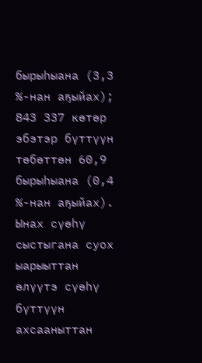бырыһыана (3,3 %-нан аҕыйах); 843 337 көтөр эбэтэр бүттүүн төбөттөн 60,9 бырыһыана (0,4 %-нан аҕыйах).
Ынах сүөһү сыстыгана суох ыарыыттан өлүүтэ сүөһү бүттүүн ахсааныттан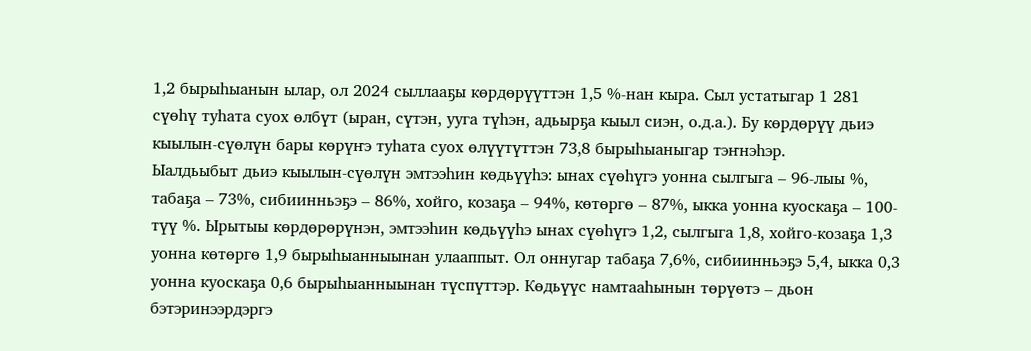1,2 бырыһыанын ылар, ол 2024 сыллааҕы көрдөрүүттэн 1,5 %-нан кыра. Сыл устатыгар 1 281 сүөһү туһата суох өлбүт (ыран, сүтэн, ууга түһэн, адьырҕа кыыл сиэн, о.д.а.). Бу көрдөрүү дьиэ кыылын-сүөлүн бары көрүҥэ туһата суох өлүүтүттэн 73,8 бырыһыаныгар тэҥнэһэр.
Ыалдьыбыт дьиэ кыылын-сүөлүн эмтээһин көдьүүһэ: ынах сүөһүгэ уонна сылгыга – 96-лыы %, табаҕа – 73%, сибиинньэҕэ – 86%, хойго, козаҕа – 94%, көтөргө – 87%, ыкка уонна куоскаҕа – 100-түү %. Ырытыы көрдөрөрүнэн, эмтээһин көдьүүһэ ынах сүөһүгэ 1,2, сылгыга 1,8, хойго-козаҕа 1,3 уонна көтөргө 1,9 бырыһыанныынан улааппыт. Ол оннугар табаҕа 7,6%, сибиинньэҕэ 5,4, ыкка 0,3 уонна куоскаҕа 0,6 бырыһыанныынан түспүттэр. Көдьүүс намтааһынын төрүөтэ – дьон бэтэринээрдэргэ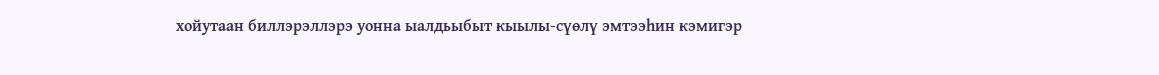хойутаан биллэрэллэрэ уонна ыалдьыбыт кыылы-сүөлү эмтээһин кэмигэр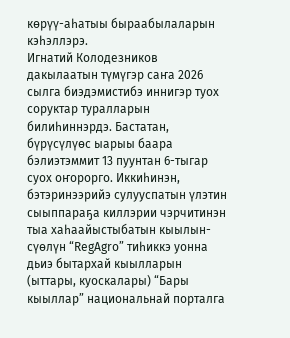көрүү-аһатыы быраабылаларын кэһэллэрэ.
Игнатий Колодезников дакылаатын түмүгэр саҥа 2026 сылга биэдэмистибэ иннигэр туох соруктар туралларын билиһиннэрдэ. Бастатан, бүрүсүлүөс ыарыы баара бэлиэтэммит 13 пуунтан 6-тыгар суох оҥорорго. Иккиһинэн, бэтэринээрийэ сулууспатын үлэтин сыыппараҕа киллэрии чэрчитинэн тыа хаһаайыстыбатын кыылын-сүөлүн “RegAgro” тиһиккэ уонна дьиэ бытархай кыылларын (ыттары, куоскалары) “Бары кыыллар” национальнай порталга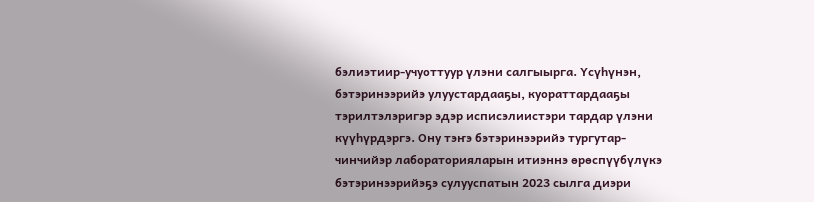бэлиэтиир-учуоттуур үлэни салгыырга. Үсүһүнэн, бэтэринээрийэ улуустардааҕы, куораттардааҕы тэрилтэлэригэр эдэр исписэлиистэри тардар үлэни күүһүрдэргэ. Ону тэҥэ бэтэринээрийэ тургутар-чинчийэр лабораторияларын итиэннэ өрөспүүбүлүкэ бэтэринээрийэҕэ сулууспатын 2023 сылга диэри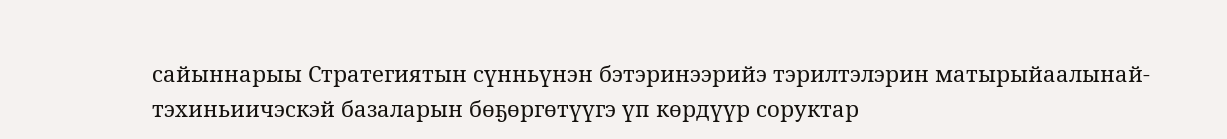сайыннарыы Стратегиятын сүнньүнэн бэтэринээрийэ тэрилтэлэрин матырыйаалынай-тэхиньиичэскэй базаларын бөҕөргөтүүгэ үп көрдүүр соруктар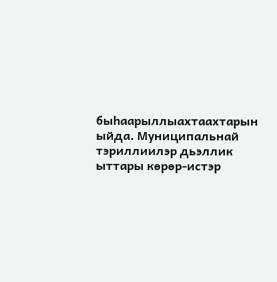быһаарыллыахтаахтарын ыйда. Муниципальнай тэриллиилэр дьэллик ыттары көрөр-истэр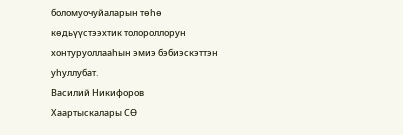боломуочуйаларын төһө көдьүүстээхтик толороллорун хонтуруоллааһын эмиэ бэбиэскэттэн уһуллубат.
Василий Никифоров
Хаартыскалары СӨ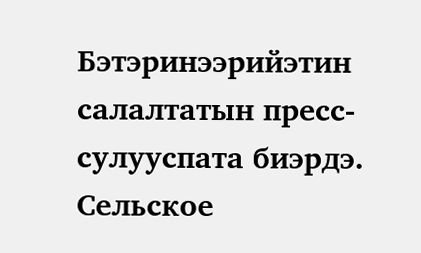Бэтэринээрийэтин салалтатын пресс-сулууспата биэрдэ.
Сельское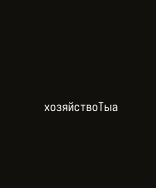хозяйствоТыа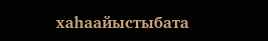хаһаайыстыбата